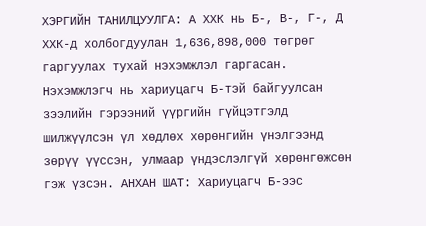ХЭРГИЙН ТАНИЛЦУУЛГА: А ХХК нь Б-, В-, Г-, Д ХХК-д холбогдуулан 1,636,898,000 төгрөг гаргуулах тухай нэхэмжлэл гаргасан. Нэхэмжлэгч нь хариуцагч Б-тэй байгуулсан зээлийн гэрээний үүргийн гүйцэтгэлд шилжүүлсэн үл хөдлөх хөрөнгийн үнэлгээнд зөрүү үүссэн, улмаар үндэслэлгүй хөрөнгөжсөн гэж үзсэн. АНХАН ШАТ: Хариуцагч Б-ээс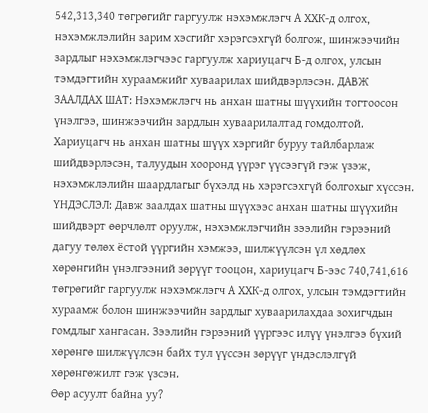542,313,340 төгрөгийг гаргуулж нэхэмжлэгч А ХХК-д олгох, нэхэмжлэлийн зарим хэсгийг хэрэгсэхгүй болгож, шинжээчийн зардлыг нэхэмжлэгчээс гаргуулж хариуцагч Б-д олгох, улсын тэмдэгтийн хураамжийг хуваарилах шийдвэрлэсэн. ДАВЖ ЗААЛДАХ ШАТ: Нэхэмжлэгч нь анхан шатны шүүхийн тогтоосон үнэлгээ, шинжээчийн зардлын хуваарилалтад гомдолтой. Хариуцагч нь анхан шатны шүүх хэргийг буруу тайлбарлаж шийдвэрлэсэн, талуудын хооронд үүрэг үүсээгүй гэж үзэж, нэхэмжлэлийн шаардлагыг бүхэлд нь хэрэгсэхгүй болгохыг хүссэн.
ҮНДЭСЛЭЛ: Давж заалдах шатны шүүхээс анхан шатны шүүхийн шийдвэрт өөрчлөлт оруулж, нэхэмжлэгчийн зээлийн гэрээний дагуу төлөх ёстой үүргийн хэмжээ, шилжүүлсэн үл хөдлөх хөрөнгийн үнэлгээний зөрүүг тооцон, хариуцагч Б-ээс 740,741,616 төгрөгийг гаргуулж нэхэмжлэгч А ХХК-д олгох, улсын тэмдэгтийн хураамж болон шинжээчийн зардлыг хуваарилахдаа зохигчдын гомдлыг хангасан. Зээлийн гэрээний үүргээс илүү үнэлгээ бүхий хөрөнгө шилжүүлсэн байх тул үүссэн зөрүүг үндэслэлгүй хөрөнгөжилт гэж үзсэн.
Өөр асуулт байна уу?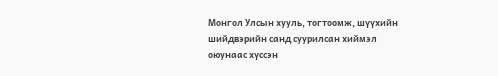Монгол Улсын хууль, тогтоомж, шүүхийн шийдвэрийн санд суурилсан хиймэл оюунаас хүссэн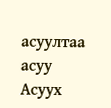асуултаа асуу
Асуух